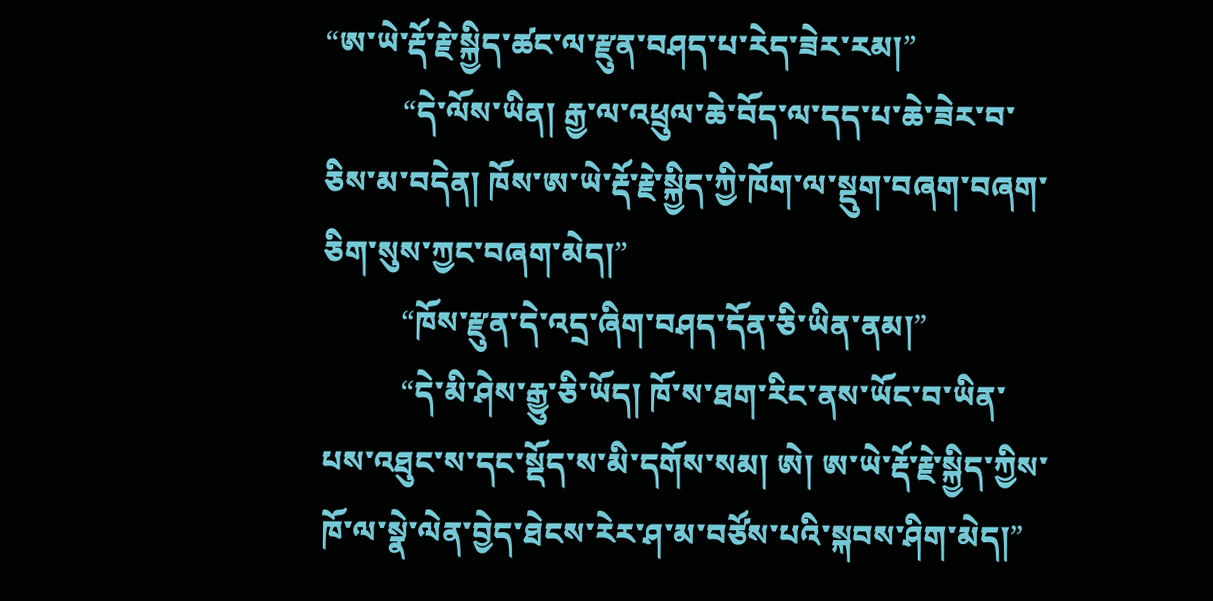“ཨ་ཡེ་རྡོ་རྗེ་སྐྱིད་ཚང་ལ་རྫུན་བཤད་པ་རེད་ཟེར་རམ།”
          “དེ་ལོས་ཡིན། རྒྱ་ལ་འཕྲུལ་ཆེ་བོད་ལ་དད་པ་ཆེ་ཟེར་བ་ཅིས་མ་བདེན། ཁོས་ཨ་ཡེ་རྡོ་རྗེ་སྐྱིད་ཀྱི་ཁོག་ལ་སྡུག་བཞག་བཞག་ཅིག་སུས་ཀྱང་བཞག་མེད།”
          “ཁོས་རྫུན་དེ་འདྲ་ཞིག་བཤད་དོན་ཅི་ཡིན་ནམ།”
          “དེ་མི་ཤེས་རྒྱུ་ཅི་ཡོད། ཁོ་ས་ཐག་རིང་ནས་ཡོང་བ་ཡིན་པས་འཐུང་ས་དང་སྡོད་ས་མི་དགོས་སམ། ཨེ། ཨ་ཡེ་རྡོ་རྗེ་སྐྱིད་ཀྱིས་ཁོ་ལ་སྣེ་ལེན་བྱེད་ཐེངས་རེར་ཤ་མ་བཙོས་པའི་སྐབས་ཤིག་མེད།”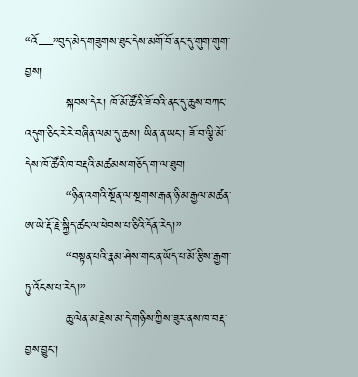“འོ—”བུད་མེད་གཟུགས་ཐུང་དེས་མགོ་བོ་ནང་དུ་གུག་གུག་བྱས།
          སྐབས་དེར། ཁོ་མོ་ཚོའི་ཟོ་བའི་ནང་དུ་ཆུས་བཀང་འདུག་ཅིང་རེ་རེ་བཞིན་ལམ་དུ་ཆས། ཡིན་ན་ཡང་། ཟོ་བ་ལྕི་མོ་དེས་ཁོ་ཚོའི་ཁ་བརྡའི་མཚམས་གཅོད་ག་ལ་ཐུབ།
          “ཉིན་འགའི་སྔོན་ལ་སྔགས་རྒན་ཉི་མ་རྒྱལ་མཚན་ཨ་ཡེ་རྡོ་རྗེ་སྐྱིད་ཚང་ལ་ཕེབས་པ་ཅིའི་དོན་རེད།”
          “བསྟན་པའི་རྣམ་ཤེས་གང་ན་ཡོད་པ་མོ་རྩིས་རྒྱག་ཏུ་འོངས་པ་རེད།”
          ཆུ་ལེན་མ་རྗེས་མ་དེ་གཉིས་ཀྱིས་ཟུར་ནས་ཁ་བརྡ་བྱས་བྱུང་།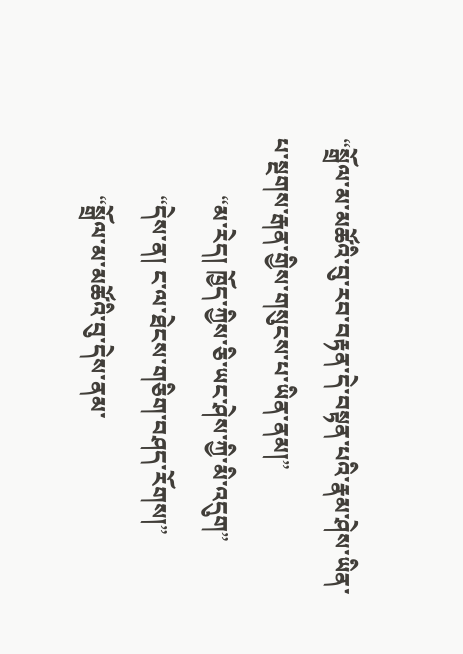“སྒྲོལ་མ་མཚོའི་བུ་རབ་བརྟན་དེ་བསྟན་པའི་རྣམ་ཤེས་ཡིན་པ་སྔགས་རྒན་གྱིས་གསུངས་པ་ཡིན་ནམ།”
          “མ་རེད། ཁྱོད་ཀྱིས་ཅི་ཡང་ཤེས་ཀྱི་མི་འདུག”
          “དེས་ན། ང་ལ་ཐེངས་གཅིག་བཤད་རོགས།”
          “སྒྲོལ་མ་མཚོའི་བུ་དེས་ནམ་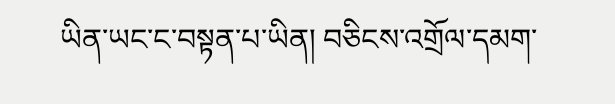ཡིན་ཡང་ང་བསྟན་པ་ཡིན། བཅིངས་འགྲོལ་དམག་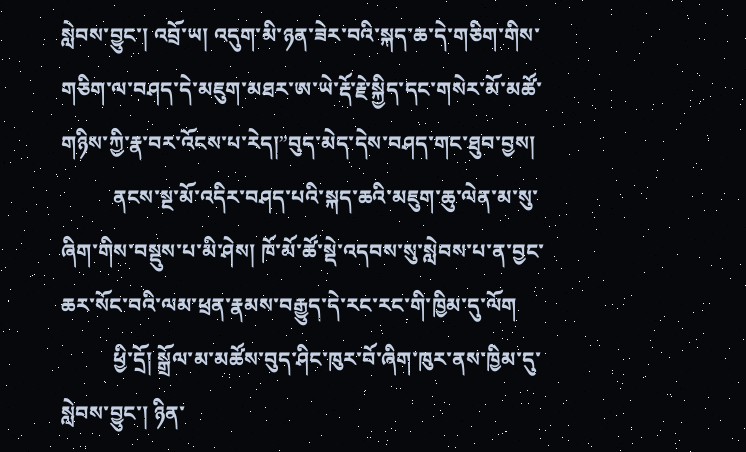སླེབས་བྱུང་། འབྲོ་ཡ། འདུག་མི་ཉན་ཟེར་བའི་སྐད་ཆ་དེ་གཅིག་གིས་གཅིག་ལ་བཤད་དེ་མཇུག་མཐར་ཨ་ཡེ་རྡོ་རྗེ་སྐྱིད་དང་གསེར་མོ་མཚོ་གཉིས་ཀྱི་རྣ་བར་འོངས་པ་རེད།”བུད་མེད་དེས་བཤད་གང་ཐུབ་བྱས།
          ནངས་སྔ་མོ་འདིར་བཤད་པའི་སྐད་ཆའི་མཇུག་ཆུ་ལེན་མ་སུ་ཞིག་གིས་བསྡུས་པ་མི་ཤེས། ཁོ་མོ་ཚོ་སྡེ་འདབས་སུ་སླེབས་པ་ན་བྱང་ཆར་སོང་བའི་ལམ་ཕྲན་རྣམས་བརྒྱུད་དེ་རང་རང་གི་ཁྱིམ་དུ་ལོག
          ཕྱི་དྲོ། སྒྲོལ་མ་མཚོས་བུད་ཤིང་ཁུར་བོ་ཞིག་ཁུར་ནས་ཁྱིམ་དུ་སླེབས་བྱུང་། ཉིན་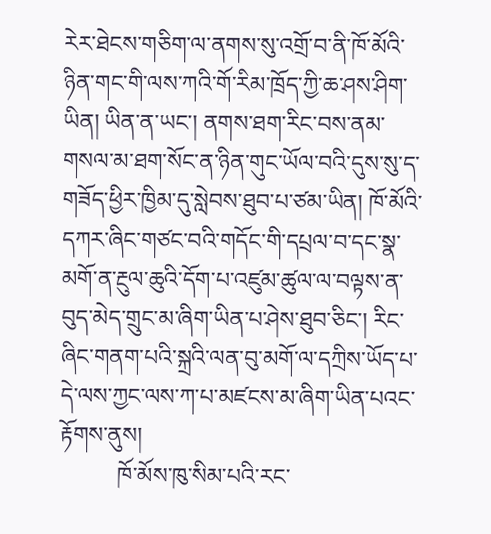རེར་ཐེངས་གཅིག་ལ་ནགས་སུ་འགྲོ་བ་ནི་ཁོ་མོའི་ཉིན་གང་གི་ལས་ཀའི་གོ་རིམ་ཁྲོད་ཀྱི་ཆ་ཤས་ཤིག་ཡིན། ཡིན་ན་ཡང་། ནགས་ཐག་རིང་བས་ནམ་གསལ་མ་ཐག་སོང་ན་ཉིན་གུང་ཡོལ་བའི་དུས་སུ་ད་གཟོད་ཕྱིར་ཁྱིམ་དུ་སླེབས་ཐུབ་པ་ཙམ་ཡིན། ཁོ་མོའི་དཀར་ཞིང་གཙང་བའི་གདོང་གི་དཔྲལ་བ་དང་སྣ་མགོ་ན་རྔུལ་ཆུའི་དོག་པ་འཛུམ་ཚུལ་ལ་བལྟས་ན་བུད་མེད་གྲུང་མ་ཞིག་ཡིན་པ་ཤེས་ཐུབ་ཅིང་། རིང་ཞིང་གནག་པའི་སྐྲའི་ལན་བུ་མགོ་ལ་དཀྲིས་ཡོད་པ་དེ་ལས་ཀྱང་ལས་ཀ་པ་མཛངས་མ་ཞིག་ཡིན་པའང་རྟོགས་ནུས།
          ཁོ་མོས་ཁུ་སིམ་པའི་རང་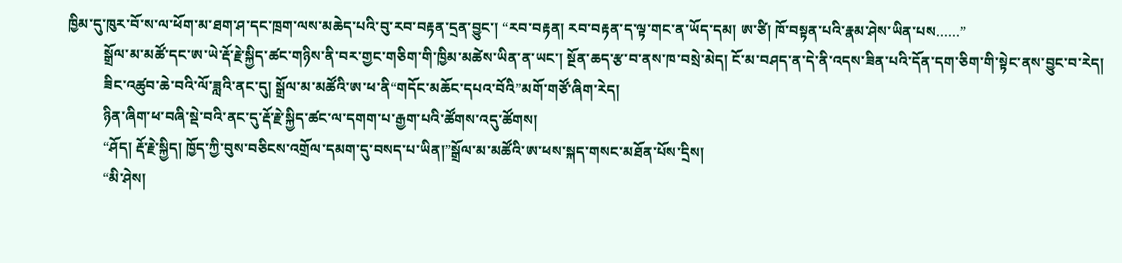ཁྱིམ་དུ་ཁུར་བོ་ས་ལ་ཕོག་མ་ཐག་ཤ་དང་ཁྲག་ལས་མཆེད་པའི་བུ་རབ་བརྟན་དྲན་བྱུང་། “རབ་བརྟན། རབ་བརྟན་ད་ལྟ་གང་ན་ཡོད་དམ། ཨ་ཙི། ཁོ་བསྟན་པའི་རྣམ་ཤེས་ཡིན་པས……”
          སྒྲོལ་མ་མཚོ་དང་ཨ་ཡེ་རྡོ་རྗེ་སྐྱིད་ཚང་གཉིས་ནི་བར་གྱང་གཅིག་གི་ཁྱིམ་མཚེས་ཡིན་ན་ཡང་། སྔོན་ཆད་རྩ་བ་ནས་ཁ་བསྲེ་མེད། ངོ་མ་བཤད་ན་དེ་ནི་འདས་ཟིན་པའི་དོན་དག་ཅིག་གི་སྟེང་ནས་བྱུང་བ་རེད།
          ཟིང་འཚུབ་ཆེ་བའི་ལོ་ཟླའི་ནང་དུ། སྒྲོལ་མ་མཚོའི་ཨ་ཕ་ནི“གདོང་མཆོང་དཔའ་བོའི”མགོ་གཙོ་ཞིག་རེད།
          ཉིན་ཞིག་ཕ་བཞི་སྡེ་བའི་ནང་དུ་རྡོ་རྗེ་སྐྱིད་ཚང་ལ་དགག་པ་རྒྱག་པའི་ཚོགས་འདུ་ཚོགས།
          “ཤོད། རྡོ་རྗེ་སྐྱིད། ཁྱོད་ཀྱི་བུས་བཅིངས་འགྲོལ་དམག་དུ་བསད་པ་ཡིན།”སྒྲོལ་མ་མཚོའི་ཨ་ཕས་སྐད་གསང་མཐོན་པོས་དྲིས།
          “མི་ཤེས།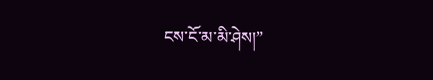ངས་ངོ་མ་མི་ཤེས།”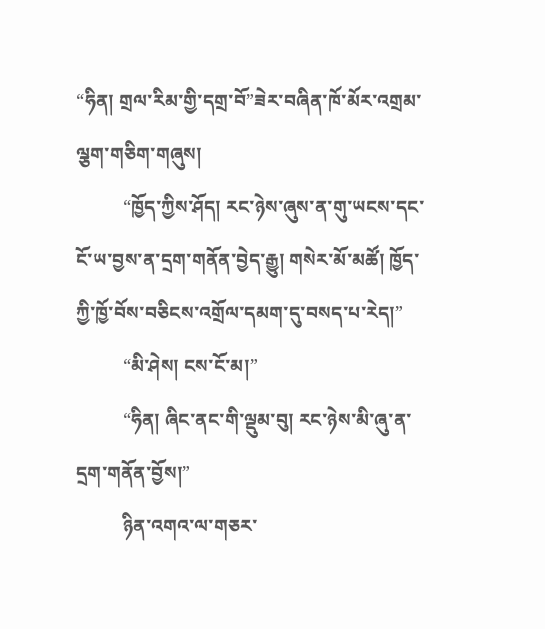“ཧིན། གྲལ་རིམ་གྱི་དགྲ་བོ”ཟེར་བཞིན་ཁོ་མོར་འགྲམ་ལྕག་གཅིག་གཞུས།
          “ཁྱོད་ཀྱིས་ཤོད། རང་ཉེས་ཞུས་ན་གུ་ཡངས་དང་ངོ་ཡ་བྱས་ན་དྲག་གནོན་བྱེད་རྒྱུ། གསེར་མོ་མཚོ། ཁྱོད་ཀྱི་ཁྱོ་བོས་བཅིངས་འགྲོལ་དམག་དུ་བསད་པ་རེད།”
          “མི་ཤེས། ངས་ངོ་མ།”
          “ཧིན། ཞིང་ནང་གི་ལྡུམ་བུ། རང་ཉེས་མི་ཞུ་ན་དྲག་གནོན་བྱོས།”
          ཉིན་འགའ་ལ་གཅར་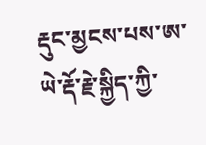རྡུང་མྱངས་པས་ཨ་ཡེ་རྡོ་རྗེ་སྐྱིད་ཀྱི་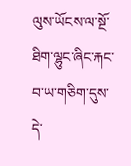ལུས་ཡོངས་ལ་སྔོ་ཐིག་ལྷུང་ཞིང་རྐང་བ་ཡ་གཅིག་དུས་དེ་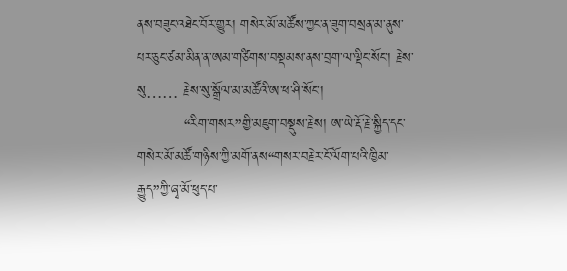ནས་བཟུང་འཐེང་བོར་གྱུར། གསེར་མོ་མཚོས་ཀྱང་ན་ཟུག་བསྲན་མ་ནུས་པར་ཅུང་ཙམ་མིན་ན་ཨམ་གཙིགས་བསྡམས་ནས་བྲག་ལ་ལྡིང་སོང་། རྗེས་སུ…… རྗེས་སུ་སྒྲོལ་མ་མཚོའི་ཨ་ཕ་ཤི་སོང་།
          “རིག་གསར”གྱི་མཇུག་བསྡུས་རྗེས། ཨ་ཡེ་རྡོ་རྗེ་སྐྱིད་དང་གསེར་མོ་མཚོ་གཉིས་ཀྱི་མགོ་ནས“གསར་བརྗེར་ངོ་ལོག་པའི་ཁྱིམ་རྒྱུད”ཀྱི་ཞྭ་མོ་ཕུད་པ་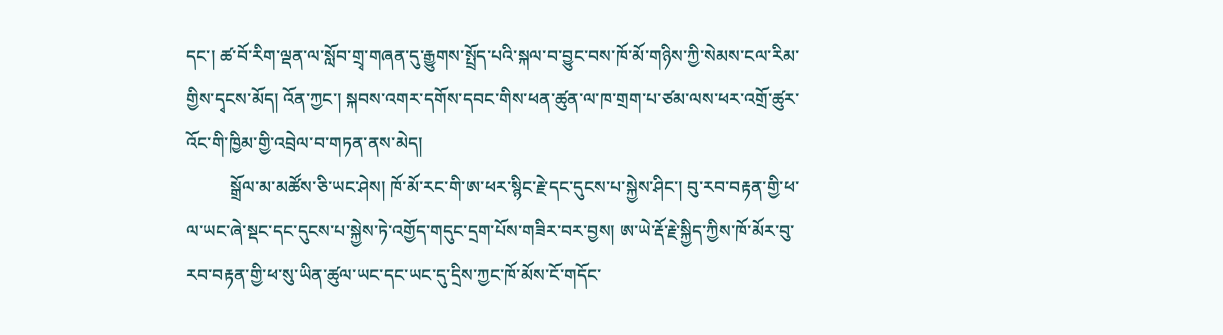དང་། ཚ་བོ་རིག་ལྡན་ལ་སློབ་གྲྭ་གཞན་དུ་རྒྱུགས་སྤྲོད་པའི་སྐལ་བ་བྱུང་བས་ཁོ་མོ་གཉིས་ཀྱི་སེམས་ངལ་རིམ་གྱིས་དྭངས་མོད། འོན་ཀྱང་། སྐབས་འགར་དགོས་དབང་གིས་ཕན་ཚུན་ལ་ཁ་གྲག་པ་ཙམ་ལས་ཕར་འགྲོ་ཚུར་འོང་གི་ཁྱིམ་གྱི་འབྲེལ་བ་གཏན་ནས་མེད།
          སྒྲོལ་མ་མཚོས་ཅི་ཡང་ཤེས། ཁོ་མོ་རང་གི་ཨ་ཕར་སྙིང་རྗེ་དང་དུངས་པ་སྐྱེས་ཤིང་། བུ་རབ་བརྟན་གྱི་ཕ་ལ་ཡང་ཞེ་སྡང་དང་དུངས་པ་སྐྱེས་ཏེ་འགྱོད་གདུང་དྲག་པོས་གཟིར་བར་བྱས། ཨ་ཡེ་རྡོ་རྗེ་སྐྱིད་ཀྱིས་ཁོ་མོར་བུ་རབ་བརྟན་གྱི་ཕ་སུ་ཡིན་ཚུལ་ཡང་དང་ཡང་དུ་དྲིས་ཀྱང་ཁོ་མོས་ངོ་གདོང་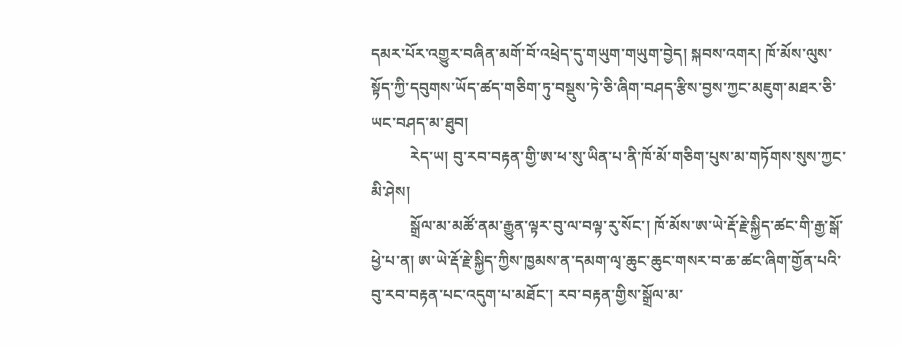དམར་པོར་འགྱུར་བཞིན་མགོ་བོ་འཕྲེད་དུ་གཡུག་གཡུག་བྱེད། སྐབས་འགར། ཁོ་མོས་ལུས་སྟོད་ཀྱི་དབུགས་ཡོད་ཚད་གཅིག་ཏུ་བསྡུས་ཏེ་ཅི་ཞིག་བཤད་རྩིས་བྱས་ཀྱང་མཇུག་མཐར་ཅི་ཡང་བཤད་མ་ཐུབ།
          རེད་ཡ། བུ་རབ་བརྟན་གྱི་ཨ་ཕ་སུ་ཡིན་པ་ནི་ཁོ་མོ་གཅིག་པུས་མ་གཏོགས་སུས་ཀྱང་མི་ཤེས།
          སྒྲོལ་མ་མཚོ་ནམ་རྒྱུན་ལྟར་བུ་ལ་བལྟ་རུ་སོང་། ཁོ་མོས་ཨ་ཡེ་རྡོ་རྗེ་སྐྱིད་ཚང་གི་རྒྱ་སྒོ་ཕྱེ་པ་ན། ཨ་ཡེ་རྡོ་རྗེ་སྐྱིད་ཀྱིས་ཁྱམས་ན་དམག་ལྭ་ཆུང་ཆུང་གསར་བ་ཆ་ཚང་ཞིག་གྱོན་པའི་བུ་རབ་བརྟན་པང་འདུག་པ་མཐོང་། རབ་བརྟན་གྱིས་སྒྲོལ་མ་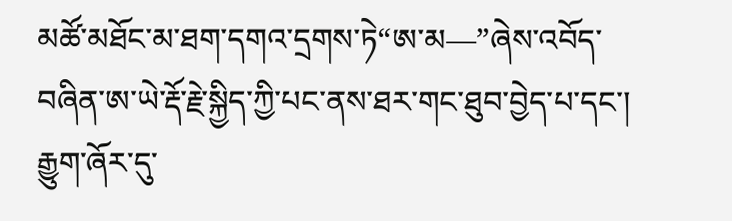མཚོ་མཐོང་མ་ཐག་དགའ་དྲགས་ཏེ“ཨ་མ—”ཞེས་འབོད་བཞིན་ཨ་ཡེ་རྡོ་རྗེ་སྐྱིད་ཀྱི་པང་ནས་ཐར་གང་ཐུབ་བྱེད་པ་དང་།  རྒྱུག་ཞོར་དུ་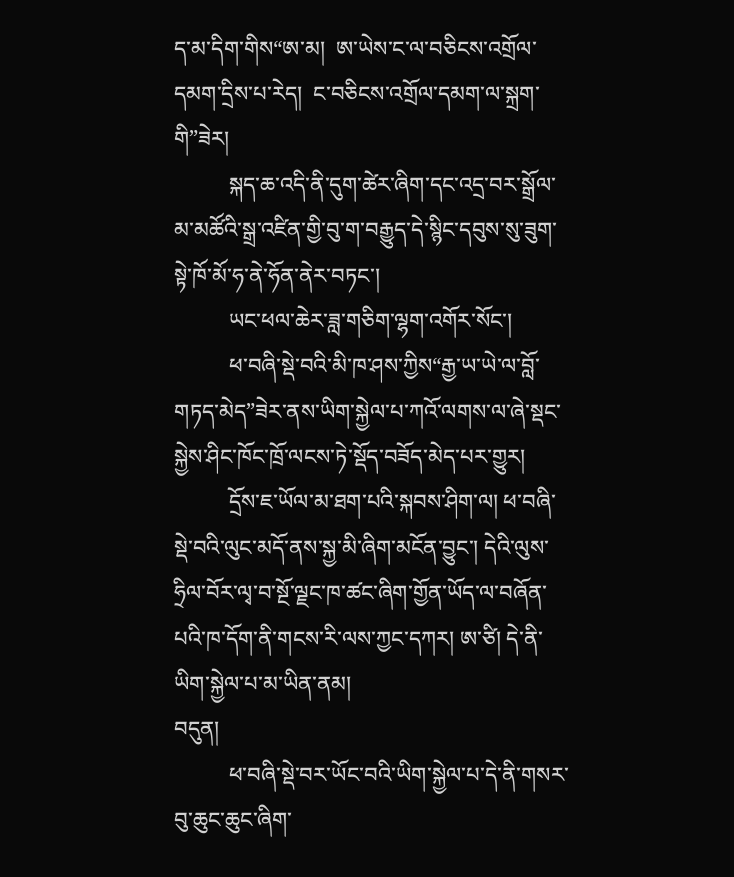ད་མ་དིག་གིས“ཨ་མ།  ཨ་ཡེས་ང་ལ་བཅིངས་འགྲོལ་དམག་དྲིས་པ་རེད།  ང་བཅིངས་འགྲོལ་དམག་ལ་སྐྲག་གི”ཟེར།
          སྐད་ཆ་འདི་ནི་དུག་ཚེར་ཞིག་དང་འདྲ་བར་སྒྲོལ་མ་མཚོའི་སྒྲ་འཛིན་གྱི་བུ་ག་བརྒྱུད་དེ་སྙིང་དབུས་སུ་ཟུག་སྟེ་ཁོ་མོ་ཧ་ནེ་ཧོན་ནེར་བཏང་།
          ཡང་ཕལ་ཆེར་ཟླ་གཅིག་ལྷག་འགོར་སོང་།
          ཕ་བཞི་སྡེ་བའི་མི་ཁ་ཤས་ཀྱིས“རྒྱ་ཡ་ཡེ་ལ་བློ་གཏད་མེད”ཟེར་ནས་ཡིག་སྐྱེལ་པ་ཀའོ་ལགས་ལ་ཞེ་སྡང་སྐྱེས་ཤིང་ཁོང་ཁྲོ་ལངས་ཏེ་སྡོད་བཟོད་མེད་པར་གྱུར།
          དྲོས་ཇ་ཡོལ་མ་ཐག་པའི་སྐབས་ཤིག་ལ། ཕ་བཞི་སྡེ་བའི་ལུང་མདོ་ནས་སྐྱ་མི་ཞིག་མངོན་བྱུང་། དེའི་ལུས་ཧྲིལ་བོར་ལྭ་བ་སྔོ་ལྗང་ཁ་ཚང་ཞིག་གྱོན་ཡོད་ལ་བཞོན་པའི་ཁ་དོག་ནི་གངས་རི་ལས་ཀྱང་དཀར། ཨ་ཙི། དེ་ནི་ཡིག་སྐྱེལ་པ་མ་ཡིན་ནམ།
བདུན།
          ཕ་བཞི་སྡེ་བར་ཡོང་བའི་ཡིག་སྐྱེལ་པ་དེ་ནི་གསར་བུ་ཆུང་ཆུང་ཞིག་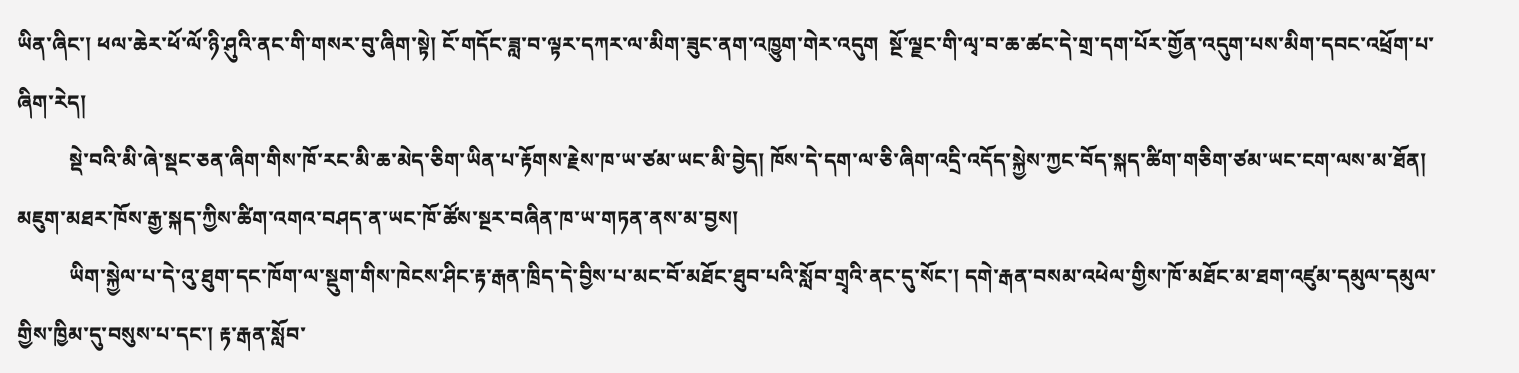ཡིན་ཞིང་། ཕལ་ཆེར་ཕོ་ལོ་ཉི་ཤུའི་ནང་གི་གསར་བུ་ཞིག་སྟེ། ངོ་གདོང་ཟླ་བ་ལྟར་དཀར་ལ་མིག་ཟུང་ནག་འཁྱུག་གེར་འདུག  སྔོ་ལྗང་གི་ལྭ་བ་ཆ་ཚང་དེ་གྲ་དག་པོར་གྱོན་འདུག་པས་མིག་དབང་འཕྲོག་པ་ཞིག་རེད།
          སྡེ་བའི་མི་ཞེ་སྡང་ཅན་ཞིག་གིས་ཁོ་རང་མི་ཆ་མེད་ཅིག་ཡིན་པ་རྟོགས་རྗེས་ཁ་ཡ་ཙམ་ཡང་མི་བྱེད། ཁོས་དེ་དག་ལ་ཅི་ཞིག་འདྲི་འདོད་སྐྱེས་ཀྱང་བོད་སྐད་ཚིག་གཅིག་ཙམ་ཡང་ངག་ལས་མ་ཐོན། མཇུག་མཐར་ཁོས་རྒྱ་སྐད་ཀྱིས་ཚིག་འགའ་བཤད་ན་ཡང་ཁོ་ཚོས་སྔར་བཞིན་ཁ་ཡ་གཏན་ནས་མ་བྱས།
          ཡིག་སྐྱེལ་པ་དེ་འུ་ཐུག་དང་ཁོག་ལ་སྡུག་གིས་ཁེངས་ཤིང་རྟ་རྒན་ཁྲིད་དེ་བྱིས་པ་མང་བོ་མཐོང་ཐུབ་པའི་སློབ་གྲྭའི་ནང་དུ་སོང་། དགེ་རྒན་བསམ་འཕེལ་གྱིས་ཁོ་མཐོང་མ་ཐག་འཛུམ་དམུལ་དམུལ་གྱིས་ཁྱིམ་དུ་བསུས་པ་དང་། རྟ་རྒན་སློབ་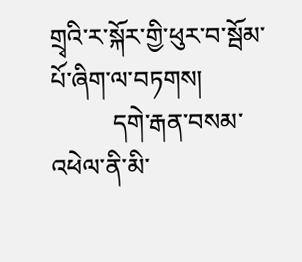གྲྭའི་ར་སྐོར་གྱི་ཕུར་བ་སྦོམ་པོ་ཞིག་ལ་བཏགས།
          དགེ་རྒན་བསམ་འཕེལ་ནི་མི་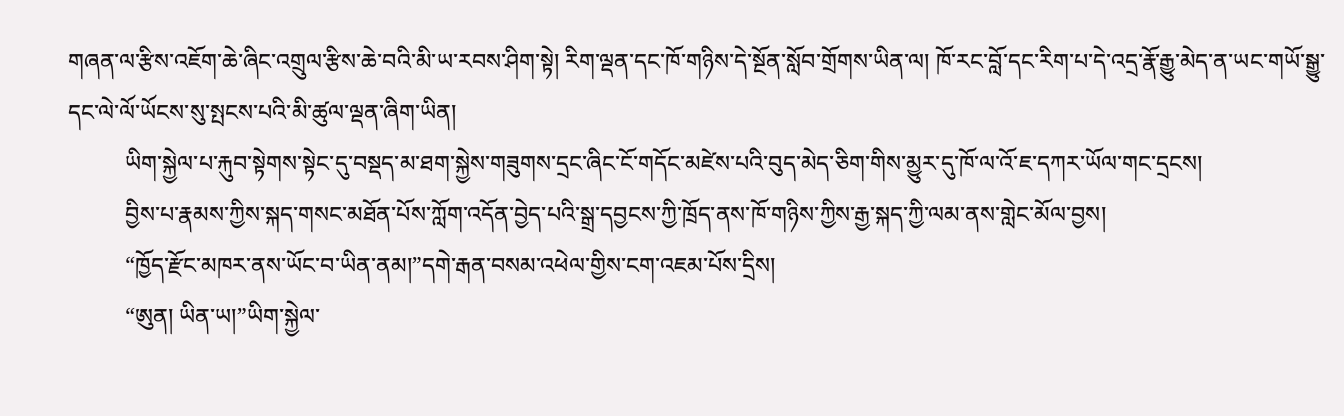གཞན་ལ་རྩིས་འཇོག་ཆེ་ཞིང་འགྲུལ་རྩིས་ཆེ་བའི་མི་ཡ་རབས་ཤིག་སྟེ། རིག་ལྡན་དང་ཁོ་གཉིས་དེ་སྔོན་སློབ་གྲོགས་ཡིན་ལ། ཁོ་རང་བློ་དང་རིག་པ་དེ་འདྲ་རྣོ་རྒྱུ་མེད་ན་ཡང་གཡོ་སྒྱུ་དང་ལེ་ལོ་ཡོངས་སུ་སྤངས་པའི་མི་ཚུལ་ལྡན་ཞིག་ཡིན།
          ཡིག་སྐྱེལ་པ་རྐུབ་སྟེགས་སྟེང་དུ་བསྡད་མ་ཐག་སྐྱེས་གཟུགས་དྲང་ཞིང་ངོ་གདོང་མཛེས་པའི་བུད་མེད་ཅིག་གིས་མྱུར་དུ་ཁོ་ལ་འོ་ཇ་དཀར་ཡོལ་གང་དྲངས།
          བྱིས་པ་རྣམས་ཀྱིས་སྐད་གསང་མཐོན་པོས་ཀློག་འདོན་བྱེད་པའི་སྒྲ་དབྱངས་ཀྱི་ཁྲོད་ནས་ཁོ་གཉིས་ཀྱིས་རྒྱ་སྐད་ཀྱི་ལམ་ནས་གླེང་མོལ་བྱས།
          “ཁྱོད་རྫོང་མཁར་ནས་ཡོང་བ་ཡིན་ནམ།”དགེ་རྒན་བསམ་འཕེལ་གྱིས་ངག་འཇམ་པོས་དྲིས།
          “ཨུན། ཡིན་ཡ།”ཡིག་སྐྱེལ་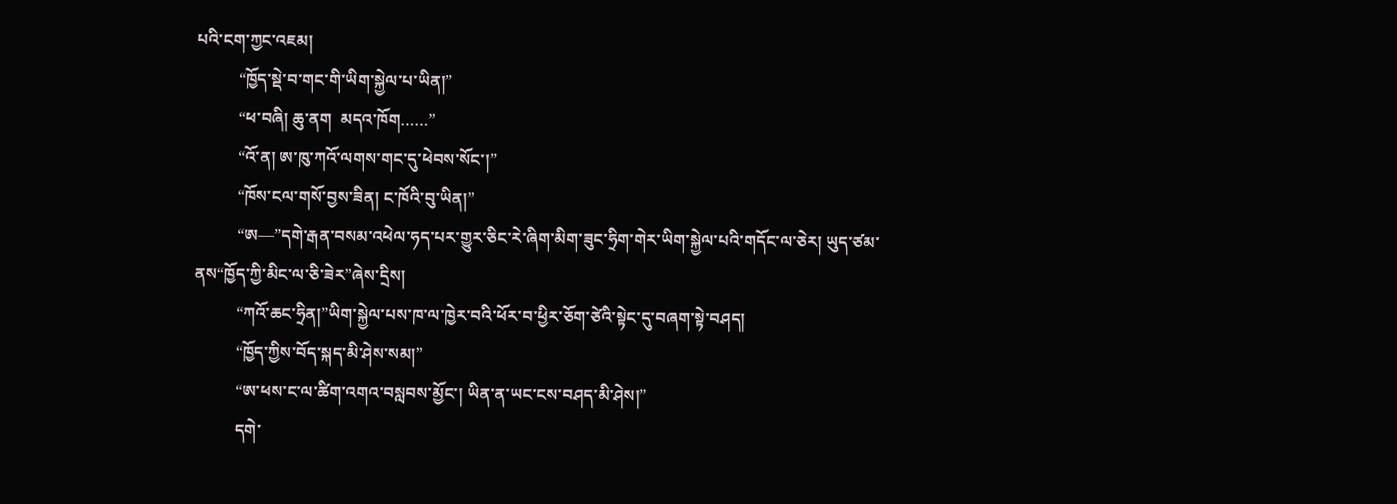པའི་ངག་ཀྱང་འཇམ།
          “ཁྱོད་སྡེ་བ་གང་གི་ཡིག་སྐྱེལ་པ་ཡིན།”
          “ཕ་བཞི། ཆུ་ནག  མདའ་ཁོག……”
          “འོ་ན། ཨ་ཁུ་ཀའོ་ལགས་གང་དུ་ཕེབས་སོང་།”
          “ཁོས་ངལ་གསོ་བྱས་ཟིན། ང་ཁོའི་བུ་ཡིན།”
          “ཨ—”དགེ་རྒན་བསམ་འཕེལ་ཧད་པར་གྱུར་ཅིང་རེ་ཞིག་མིག་ཟུང་ཧྲིག་གེར་ཡིག་སྐྱེལ་པའི་གདོང་ལ་ཅེར། ཡུད་ཙམ་ནས“ཁྱོད་ཀྱི་མིང་ལ་ཅི་ཟེར”ཞེས་དྲིས།
          “ཀའོ་ཆང་ཧྲིན།”ཡིག་སྐྱེལ་པས་ཁ་ལ་ཁྱེར་བའི་ཕོར་བ་ཕྱིར་ཅོག་ཙེའི་སྟེང་དུ་བཞག་སྟེ་བཤད།
          “ཁྱོད་ཀྱིས་བོད་སྐད་མི་ཤེས་སམ།”
          “ཨ་ཕས་ང་ལ་ཚིག་འགའ་བསླབས་མྱོང་། ཡིན་ན་ཡང་ངས་བཤད་མི་ཤེས།”
          དགེ་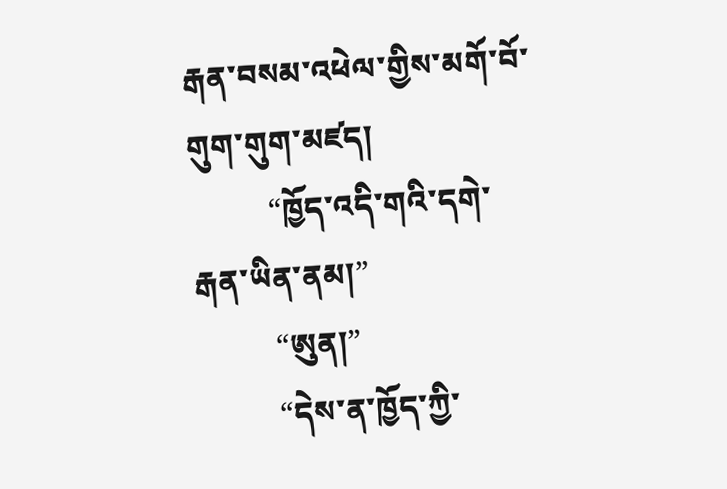རྒན་བསམ་འཕེལ་གྱིས་མགོ་བོ་གུག་གུག་མཛད།
          “ཁྱོད་འདི་གའི་དགེ་རྒན་ཡིན་ནམ།”
          “ཨུན།”
          “དེས་ན་ཁྱོད་ཀྱི་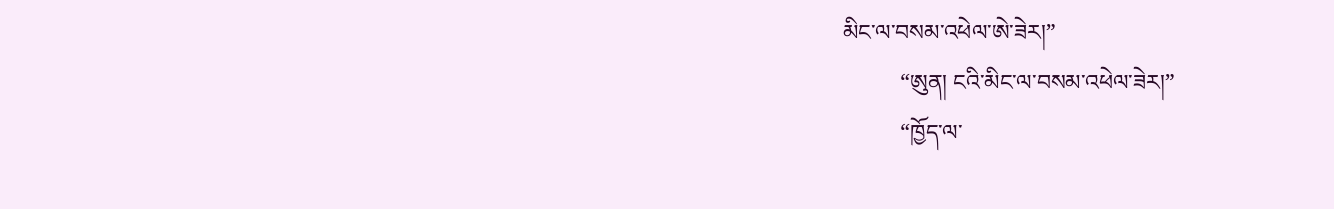མིང་ལ་བསམ་འཕེལ་ཨེ་ཟེར།”
          “ཨུན། ངའི་མིང་ལ་བསམ་འཕེལ་ཟེར།”
          “ཁྱོད་ལ་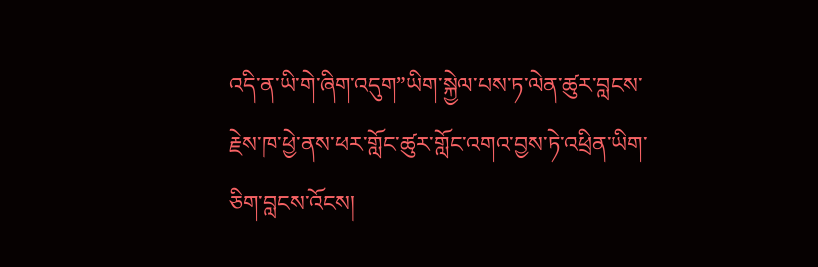འདི་ན་ཡི་གེ་ཞིག་འདུག”ཡིག་སྐྱེལ་པས་ཏ་ལེན་ཚུར་བླངས་རྗེས་ཁ་ཕྱེ་ནས་ཕར་གློང་ཚུར་གློང་འགའ་བྱས་ཏེ་འཕྲིན་ཡིག་ཅིག་བླངས་འོངས།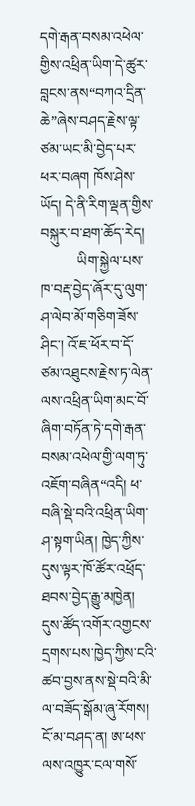དགེ་རྒན་བསམ་འཕེལ་གྱིས་འཕྲིན་ཡིག་དེ་ཚུར་བླངས་ནས“བཀའ་དྲིན་ཆེ”ཞེས་བཤད་རྗེས་ལྟ་ཙམ་ཡང་མི་བྱེད་པར་ཕར་བཞག ཁོས་ཤེས་ཡོད། དེ་ནི་རིག་ལྡན་གྱིས་བསྐུར་བ་ཐག་ཆོད་རེད།
          ཡིག་སྐྱེལ་པས་ཁ་བརྡ་བྱེད་ཞོར་དུ་ལུག་ཤ་ལེབ་མོ་གཅིག་ཟོས་ཤིང་། འོ་ཇ་ཕོར་བ་དོ་ཙམ་འཐུངས་རྗེས་ཏ་ལེན་ལས་འཕྲིན་ཡིག་མང་བོ་ཞིག་བཏོན་ཏེ་དགེ་རྒན་བསམ་འཕེལ་གྱི་ལག་ཏུ་འཇོག་བཞིན“འདི། ཕ་བཞི་སྡེ་བའི་འཕྲིན་ཡིག་ཤ་སྟག་ཡིན། ཁྱེད་ཀྱིས་དུས་ལྟར་ཁོ་ཚོར་འཕྲོད་ཐབས་བྱེད་རྒྱུ་མཁྱེན། དུས་ཚོད་འགོར་འགྱངས་དྲགས་པས་ཁྱེད་ཀྱིས་ངའི་ཚབ་བྱས་ནས་སྡེ་བའི་མི་ལ་བཟོད་སྒོམ་ཞུ་རོགས། ངོ་མ་བཤད་ན། ཨ་ཕས་ལས་འཁྱུར་ངལ་གསོ་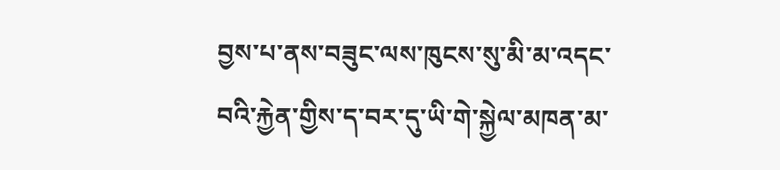བྱས་པ་ནས་བཟུང་ལས་ཁུངས་སུ་མི་མ་འདང་བའི་རྐྱེན་གྱིས་ད་བར་དུ་ཡི་གེ་སྐྱེལ་མཁན་མ་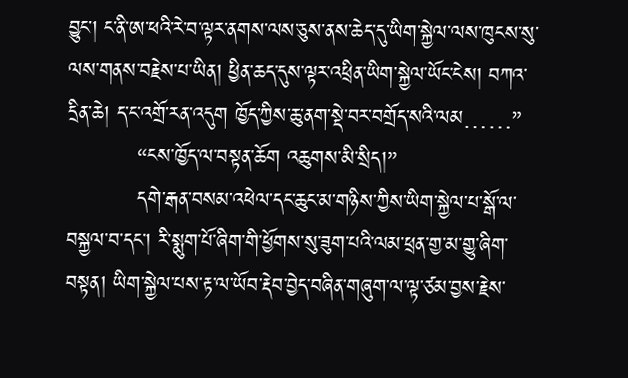བྱུང་། ང་ནི་ཨ་ཕའི་རེ་བ་ལྟར་ནགས་ལས་ཅུས་ནས་ཆེད་དུ་ཡིག་སྐྱེལ་ལས་ཁུངས་སུ་ལས་གནས་བརྗེས་པ་ཡིན། ཕྱིན་ཆད་དུས་ལྟར་འཕྲིན་ཡིག་སྐྱེལ་ཡོང་ངེས། བཀའ་དྲིན་ཆེ། ད་ང་འགྲོ་རན་འདུག ཁྱོད་ཀྱིས་ཆུ་ནག་སྡེ་བར་བགྲོད་སའི་ལམ……”
          “ངས་ཁྱོད་ལ་བསྟན་ཆོག འཆུགས་མི་སྲིད།”
          དགེ་རྒན་བསམ་འཕེལ་དང་ཆུང་མ་གཉིས་ཀྱིས་ཡིག་སྐྱེལ་པ་སྒོ་ལ་བསྐྱལ་བ་དང་། རི་སྨུག་པོ་ཞིག་གི་ཕྱོགས་སུ་ཟུག་པའི་ལམ་ཕྲན་གྱ་མ་གྱུ་ཞིག་བསྟན། ཡིག་སྐྱེལ་པས་རྟ་ལ་ཡོབ་རྡེབ་བྱེད་བཞིན་གཞུག་ལ་ལྟ་ཙམ་བྱས་རྗེས་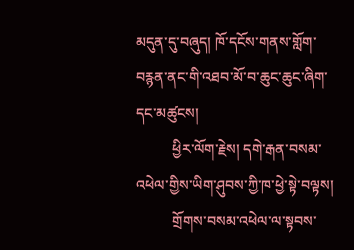མདུན་དུ་བཞུད། ཁོ་དངོས་གནས་གློག་བརྙན་ནང་གི་འཐབ་མོ་བ་ཆུང་ཆུང་ཞིག་དང་མཚུངས།
          ཕྱིར་ལོག་རྗེས། དགེ་རྒན་བསམ་འཕེལ་གྱིས་ཡིག་ཤུབས་ཀྱི་ཁ་ཕྱེ་སྟེ་བལྟས།
          གྲོགས་བསམ་འཕེལ་ལ་སྟབས་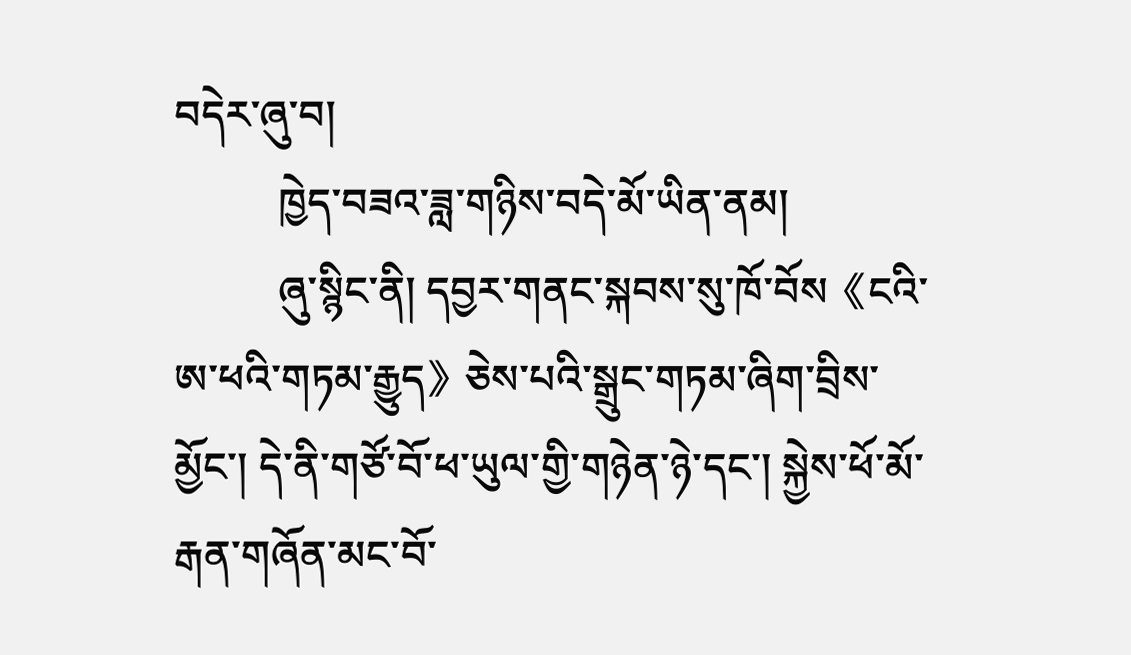བདེར་ཞུ་བ།
          ཁྱེད་བཟའ་ཟླ་གཉིས་བདེ་མོ་ཡིན་ནམ།
          ཞུ་སྙིང་ནི། དབྱར་གནང་སྐབས་སུ་ཁོ་བོས《ངའི་ཨ་ཕའི་གཏམ་རྒྱུད》ཅེས་པའི་སྒྲུང་གཏམ་ཞིག་བྲིས་མྱོང་། དེ་ནི་གཙོ་བོ་ཕ་ཡུལ་གྱི་གཉེན་ཉེ་དང་། སྐྱེས་ཕོ་མོ་རྒན་གཞོན་མང་བོ་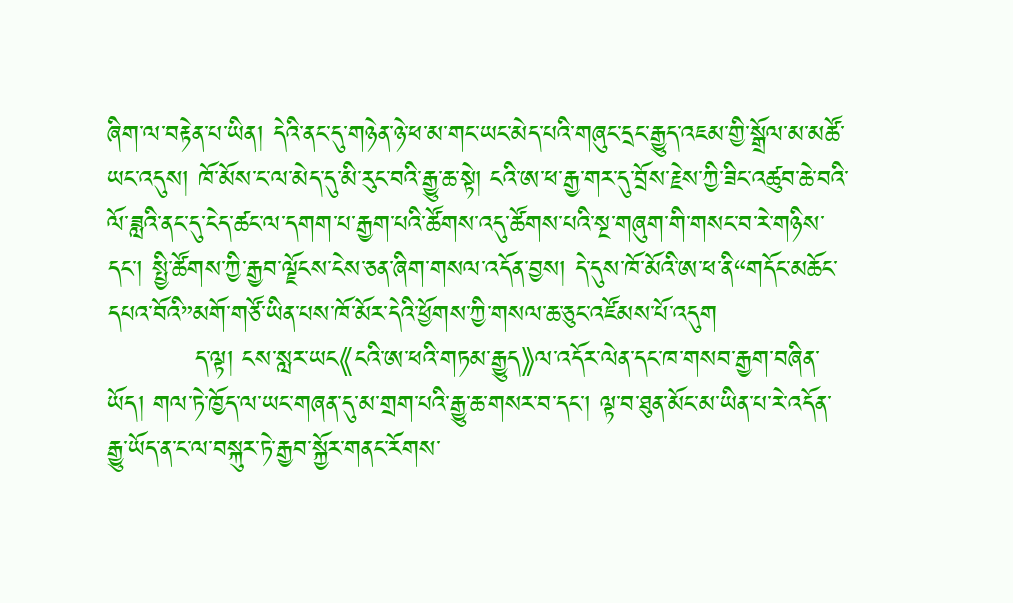ཞིག་ལ་བརྟེན་པ་ཡིན། དེའི་ནང་དུ་གཉེན་ཉེ་ཕ་མ་གང་ཡང་མེད་པའི་གཞུང་དྲང་རྒྱུད་འཇམ་གྱི་སྒྲོལ་མ་མཚོ་ཡང་འདུས། ཁོ་མོས་ང་ལ་མེད་དུ་མི་རུང་བའི་རྒྱུ་ཆ་སྟེ། ངའི་ཨ་ཕ་རྒྱ་གར་དུ་བྲོས་རྗེས་ཀྱི་ཟིང་འཚུབ་ཆེ་བའི་ལོ་ཟླའི་ནང་དུ་ངེད་ཚང་ལ་དགག་པ་རྒྱག་པའི་ཚོགས་འདུ་ཚོགས་པའི་སྔ་གཞུག་གི་གསང་བ་རེ་གཉིས་དང་། སྤྱི་ཚོགས་ཀྱི་རྒྱབ་ལྗོངས་ངེས་ཅན་ཞིག་གསལ་འདོན་བྱས། དེ་དུས་ཁོ་མོའི་ཨ་ཕ་ནི“གདོང་མཆོང་དཔའ་བོའི”མགོ་གཙོ་ཡིན་པས་ཁོ་མོར་དེའི་ཕྱོགས་ཀྱི་གསལ་ཆ་ཅུང་འཛོམས་པོ་འདུག
          ད་ལྟ། ངས་སླར་ཡང《ངའི་ཨ་ཕའི་གཏམ་རྒྱུད》ལ་འདོར་ལེན་དང་ཁ་གསབ་རྒྱག་བཞིན་ཡོད། གལ་ཏེ་ཁྱོད་ལ་ཡང་གཞན་དུ་མ་གྲག་པའི་རྒྱུ་ཆ་གསར་བ་དང་། ལྟ་བ་ཐུན་མོང་མ་ཡིན་པ་རེ་འདོན་རྒྱུ་ཡོད་ན་ང་ལ་བསྐུར་ཏེ་རྒྱབ་སྐྱོར་གནང་རོགས་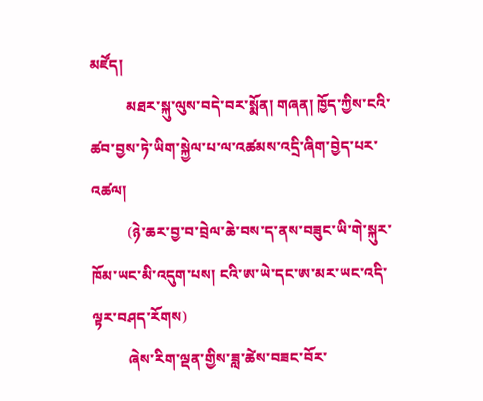མཛོད།
          མཐར་སྐུ་ལུས་བདེ་བར་སྨོན། གཞན། ཁྱོད་ཀྱིས་ངའི་ཚབ་བྱས་ཏེ་ཡིག་སྐྱེལ་པ་ལ་འཚམས་འདྲི་ཞིག་བྱེད་པར་འཚལ།
          (ཉེ་ཆར་བྱ་བ་བྲེལ་ཆེ་བས་ད་ནས་བཟུང་ཡི་གེ་སྐུར་ཁོམ་ཡང་མི་འདུག་པས། ངའི་ཨ་ཡེ་དང་ཨ་མར་ཡང་འདི་ལྟར་བཤད་རོགས)
          ཞེས་རིག་ལྡན་གྱིས་ཟླ་ཚེས་བཟང་བོར་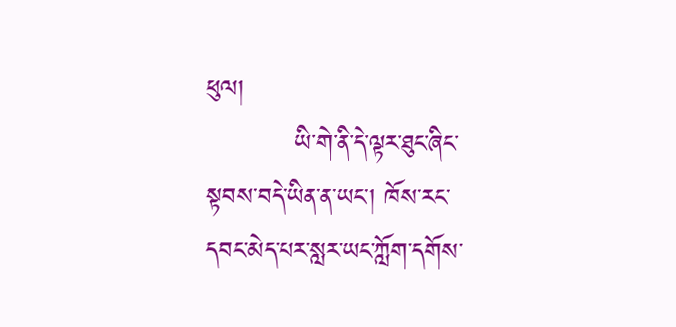ཕུལ།
          ཡི་གེ་ནི་དེ་ལྟར་ཐུང་ཞིང་སྟབས་བདེ་ཡིན་ན་ཡང་། ཁོས་རང་དབང་མེད་པར་སླར་ཡང་ཀློག་དགོས་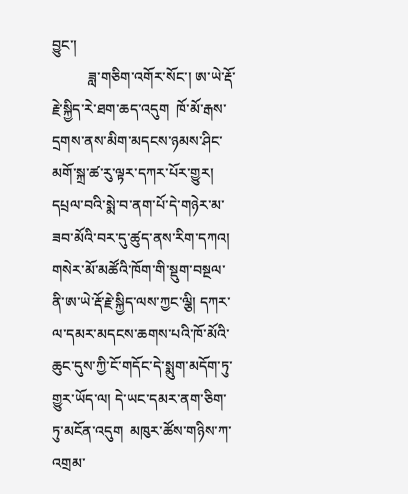བྱུང་།
          ཟླ་གཅིག་འགོར་སོང་། ཨ་ཡེ་རྡོ་རྗེ་སྐྱིད་རེ་ཐག་ཆད་འདུག  ཁོ་མོ་རྒས་དྲགས་ནས་མིག་མདངས་ཉམས་ཤིང་མགོ་སྐྲ་ཚ་རུ་ལྟར་དཀར་པོར་གྱུར། དཔྲལ་བའི་སྨེ་བ་ནག་པོ་དེ་གཉེར་མ་ཟབ་མོའི་བར་དུ་ཚུད་ནས་རིག་དཀའ། གསེར་མོ་མཚོའི་ཁོག་གི་སྡུག་བསྔལ་ནི་ཨ་ཡེ་རྡོ་རྗེ་སྐྱིད་ལས་ཀྱང་ལྕི། དཀར་ལ་དམར་མདངས་ཆགས་པའི་ཁོ་མོའི་ཆུང་དུས་ཀྱི་ངོ་གདོང་དེ་སྨུག་མདོག་ཏུ་གྱུར་ཡོད་ལ། དེ་ཡང་དམར་ནག་ཅིག་ཏུ་མངོན་འདུག  མཁུར་ཚོས་གཉིས་ཀ་འགྲམ་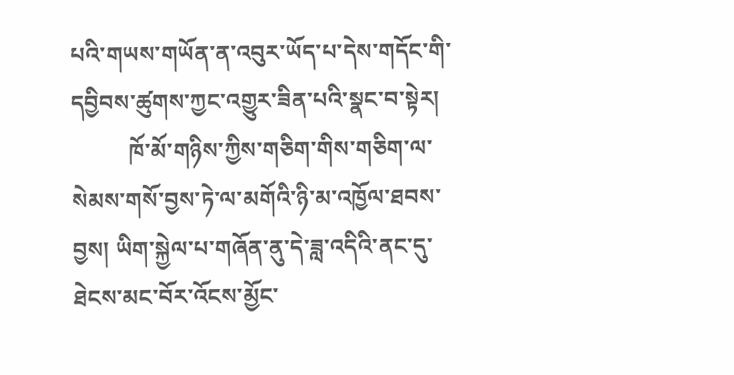པའི་གཡས་གཡོན་ན་འབུར་ཡོད་པ་དེས་གདོང་གི་དབྱིབས་ཚུགས་ཀྱང་འགྱུར་ཟིན་པའི་སྣང་བ་སྟེར།
          ཁོ་མོ་གཉིས་ཀྱིས་གཅིག་གིས་གཅིག་ལ་སེམས་གསོ་བྱས་ཏེ་ལ་མགོའི་ཉི་མ་འཁྱོལ་ཐབས་བྱས། ཡིག་སྐྱེལ་པ་གཞོན་ནུ་དེ་ཟླ་འདིའི་ནང་དུ་ཐེངས་མང་བོར་འོངས་མྱོང་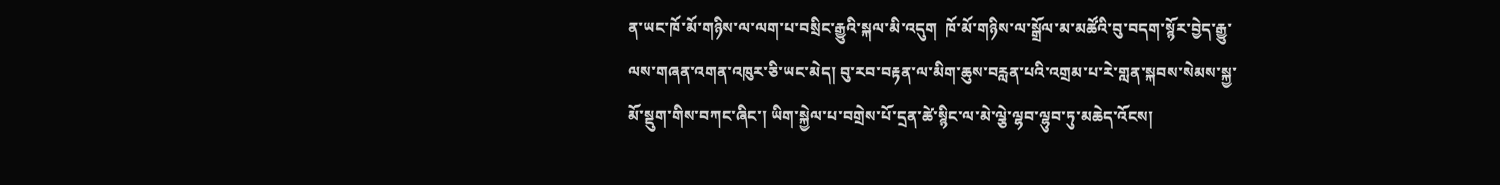ན་ཡང་ཁོ་མོ་གཉིས་ལ་ལག་པ་བསྲིང་རྒྱུའི་སྐལ་མི་འདུག  ཁོ་མོ་གཉིས་ལ་སྒྲོལ་མ་མཚོའི་བུ་བདག་སྙོར་བྱེད་རྒྱུ་ལས་གཞན་འགན་འཁུར་ཅི་ཡང་མེད། བུ་རབ་བརྟན་ལ་མིག་ཆུས་བརླན་པའི་འགྲམ་པ་རེ་གླན་སྐབས་སེམས་སྐྱ་མོ་སྡུག་གིས་བཀང་ཞིང་། ཡིག་སྐྱེལ་པ་བགྲེས་པོ་དྲན་ཚེ་སྙིང་ལ་མེ་ལྕེ་ལྷབ་ལྷུབ་ཏུ་མཆེད་འོངས།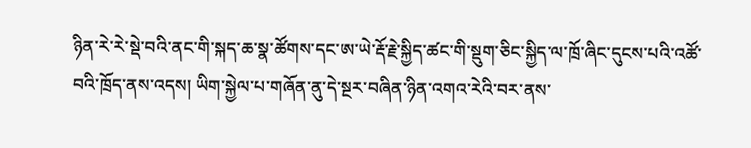ཉིན་རེ་རེ་སྡེ་བའི་ནང་གི་སྐད་ཆ་སྣ་ཚོགས་དང་ཨ་ཡེ་རྡོ་རྗེ་སྐྱིད་ཚང་གི་སྡུག་ཅིང་སྐྱིད་ལ་ཁྲོ་ཞིང་དུངས་པའི་འཚོ་བའི་ཁྲོད་ནས་འདས། ཡིག་སྐྱེལ་པ་གཞོན་ནུ་དེ་སྔར་བཞིན་ཉིན་འགའ་རེའི་བར་ནས་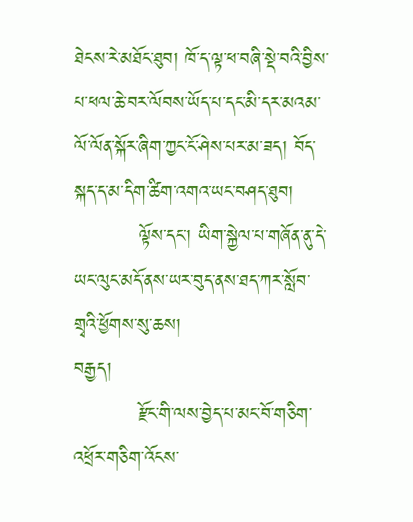ཐེངས་རེ་མཐོང་ཐུབ། ཁོ་ད་ལྟ་ཕ་བཞི་སྡེ་བའི་བྱིས་པ་ཕལ་ཆེ་བར་ལོབས་ཡོད་པ་དང་མི་དར་མའམ་ལོ་ལོན་སྐོར་ཞིག་ཀྱང་ངོ་ཤེས་པར་མ་ཟད། བོད་སྐད་ད་མ་དིག་ཚིག་འགའ་ཡང་བཤད་ཐུབ།
          ལྟོས་དང་། ཡིག་སྐྱེལ་པ་གཞོན་ནུ་དེ་ཡང་ལུང་མདོ་ནས་ཡར་བུད་ནས་ཐད་ཀར་སློབ་གྲྭའི་ཕྱོགས་སུ་ཆས།
བརྒྱད།
          རྫོང་གི་ལས་བྱེད་པ་མང་བོ་གཅིག་འཕྲོར་གཅིག་འོངས་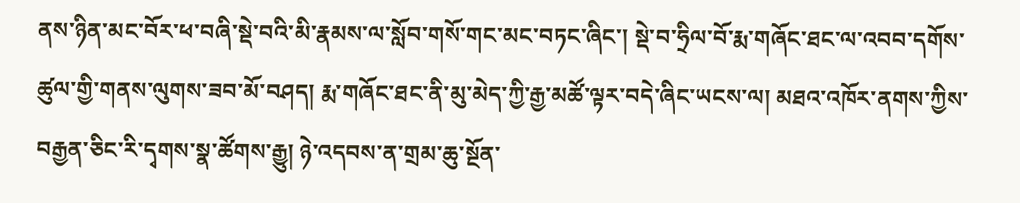ནས་ཉིན་མང་བོར་ཕ་བཞི་སྡེ་བའི་མི་རྣམས་ལ་སློབ་གསོ་གང་མང་བཏང་ཞིང་། སྡེ་བ་ཧྲིལ་བོ་རྨ་གཞོང་ཐང་ལ་འབབ་དགོས་ཚུལ་གྱི་གནས་ལུགས་ཟབ་མོ་བཤད། རྨ་གཞོང་ཐང་ནི་མུ་མེད་ཀྱི་རྒྱ་མཚོ་ལྟར་བདེ་ཞིང་ཡངས་ལ། མཐའ་འཁོར་ནགས་ཀྱིས་བརྒྱན་ཅིང་རི་དྭགས་སྣ་ཚོགས་རྒྱུ། ཉེ་འདབས་ན་གྲམ་ཆུ་སྔོན་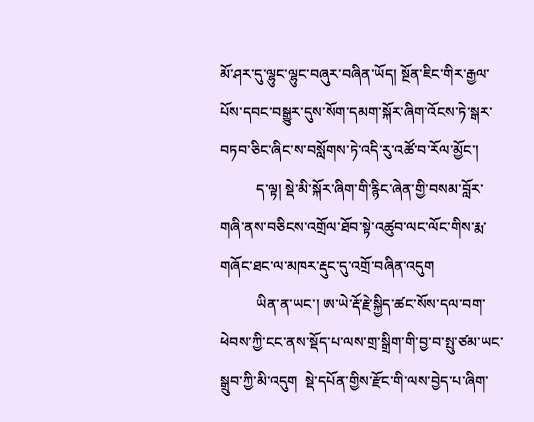མོ་ཤར་དུ་ལྷུང་ལྷུང་བཞུར་བཞིན་ཡོད། སྔོན་ཇིང་གིར་རྒྱལ་པོས་དབང་བསྒྱུར་དུས་སོག་དམག་སྐོར་ཞིག་འོངས་ཏེ་སྒར་བཏབ་ཅིང་ཞིང་ས་བསློགས་ཏེ་འདི་རུ་འཚོ་བ་རོལ་མྱོང་།
          ད་ལྟ། སྡེ་མི་སྐོར་ཞིག་གི་རྙིང་ཞེན་གྱི་བསམ་བློར་གཞི་ནས་བཅིངས་འགྲོལ་ཐོབ་སྟེ་འཚུབ་ལང་ལོང་གིས་རྨ་གཞོང་ཐང་ལ་མཁར་རྡུང་དུ་འགྲོ་བཞིན་འདུག
          ཡིན་ན་ཡང་། ཨ་ཡེ་རྡོ་རྗེ་སྐྱིད་ཚང་སོས་དལ་བག་ཕེབས་ཀྱི་ངང་ནས་སྡོད་པ་ལས་གྲ་སྒྲིག་གི་བྱ་བ་སྤུ་ཙམ་ཡང་སྒྲུབ་ཀྱི་མི་འདུག  སྡེ་དཔོན་གྱིས་རྫོང་གི་ལས་བྱེད་པ་ཞིག་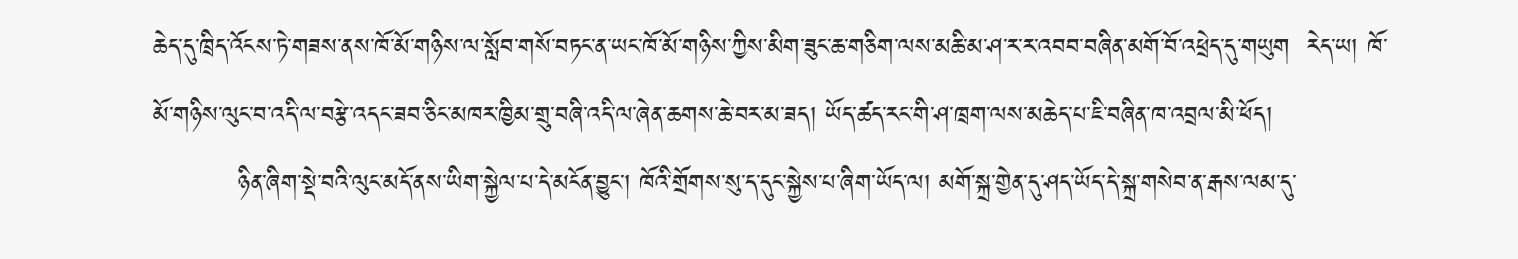ཆེད་དུ་ཁྲིད་འོངས་ཏེ་གཟས་ནས་ཁོ་མོ་གཉིས་ལ་སློབ་གསོ་བཏང་ན་ཡང་ཁོ་མོ་གཉིས་ཀྱིས་མིག་ཟུང་ཆ་གཅིག་ལས་མཆི་མ་ཤ་ར་ར་འབབ་བཞིན་མགོ་བོ་འཕྲེད་དུ་གཡུག  རེད་ཡ། ཁོ་མོ་གཉིས་ལུང་བ་འདི་ལ་བརྩེ་འདང་ཟབ་ཅིང་མཁར་ཁྱིམ་གྲུ་བཞི་འདི་ལ་ཞེན་ཆགས་ཆེ་བར་མ་ཟད། ཡོད་ཚད་རང་གི་ཤ་ཁྲག་ལས་མཆེད་པ་ཇི་བཞིན་ཁ་འབྲལ་མི་ཕོད།
          ཉིན་ཞིག་སྡེ་བའི་ལུང་མདོ་ནས་ཡིག་སྐྱེལ་པ་དེ་མངོན་བྱུང་། ཁོའི་གྲོགས་སུ་ད་དུང་སྐྱེས་པ་ཞིག་ཡོད་ལ། མགོ་སྐྲ་གྱེན་དུ་ཤད་ཡོད་དེ་སྐྲ་གསེབ་ན་རྒས་ལམ་དུ་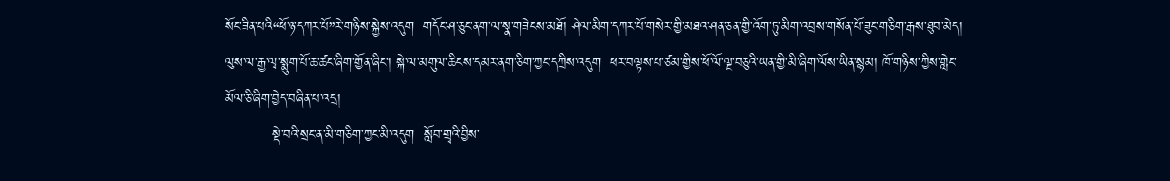སོང་ཟིན་པའི“ཕོ་ཉ་དཀར་པོ”རེ་གཉིས་སྐྱེས་འདུག  གདོང་ཤ་ཅུང་ནག་ལ་སྣ་གཟེངས་མཐོ། ཤེལ་མིག་དཀར་པོ་གསེར་གྱི་མཐའ་ཤན་ཅན་གྱི་འོག་ཏུ་མིག་འབྲས་གསོན་པོ་ཟུང་གཅིག་རྒས་ཐུབ་མེད། ལུས་ལ་རྒྱ་ལྭ་སྨུག་པོ་ཆ་ཚང་ཞིག་གྱོན་ཞིང་། སྐེ་ལ་མགུལ་ཆིངས་དམར་ནག་ཅིག་ཀྱང་དཀྲིས་འདུག  ཕར་བལྟས་པ་ཙམ་གྱིས་ཕོ་ལོ་ལྔ་བཅུའི་ཡན་གྱི་མི་ཞིག་ལོས་ཡིན་སྙམ། ཁོ་གཉིས་ཀྱིས་གླེང་མོལ་ཅི་ཞིག་བྱེད་བཞིན་པ་འདྲ།
          སྡེ་བའི་སྲང་ན་མི་གཅིག་ཀྱང་མི་འདུག  སློབ་གྲྭའི་བྱིས་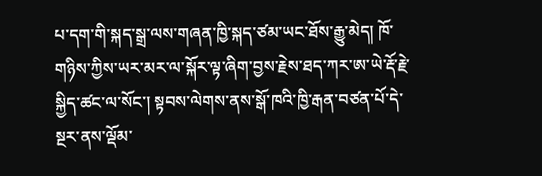པ་དག་གི་སྐད་སྒྲ་ལས་གཞན་ཁྱི་སྐད་ཙམ་ཡང་ཐོས་རྒྱུ་མེད། ཁོ་གཉིས་ཀྱིས་ཡར་མར་ལ་སྐོར་ལྟ་ཞིག་བྱས་རྗེས་ཐད་ཀར་ཨ་ཡེ་རྡོ་རྗེ་སྐྱིད་ཚང་ལ་སོང་། སྟབས་ལེགས་ནས་སྒོ་ཁའི་ཁྱི་རྒན་བཙན་པོ་དེ་སྔར་ནས་ལྡོམ་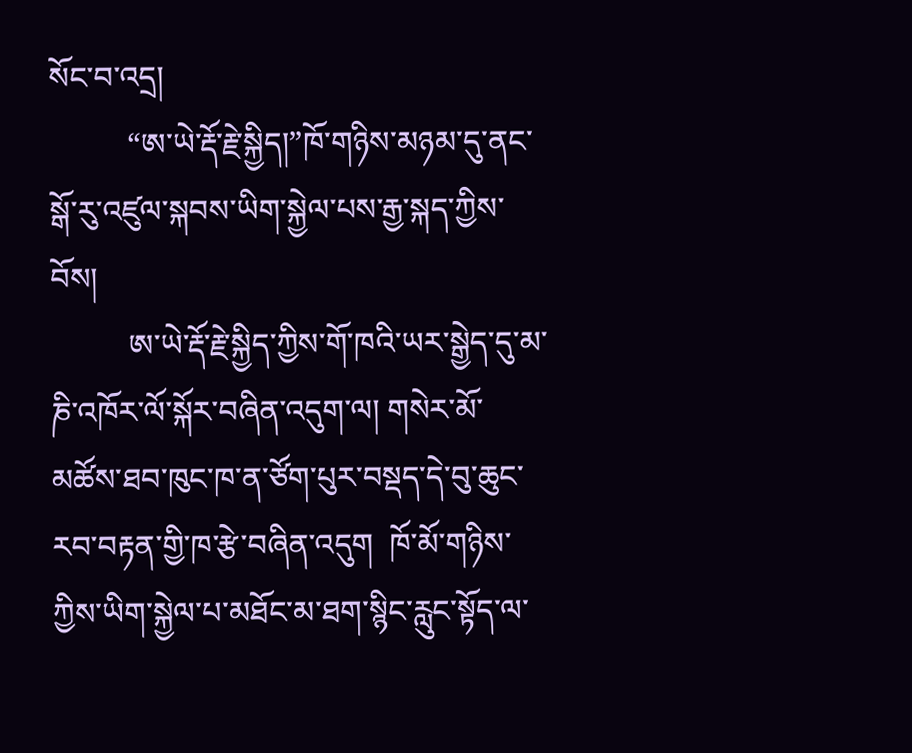སོང་བ་འདྲ།
          “ཨ་ཡེ་རྡོ་རྗེ་སྐྱིད།”ཁོ་གཉིས་མཉམ་དུ་ནང་སྒོ་རུ་འཛུལ་སྐབས་ཡིག་སྐྱེལ་པས་རྒྱ་སྐད་ཀྱིས་བོས།
          ཨ་ཡེ་རྡོ་རྗེ་སྐྱིད་ཀྱིས་གོ་ཁའི་ཡར་སྒྱེད་དུ་མ་ཎི་འཁོར་ལོ་སྐོར་བཞིན་འདུག་ལ། གསེར་མོ་མཚོས་ཐབ་ཁུང་ཁ་ན་ཙོག་པུར་བསྡད་དེ་བུ་ཆུང་རབ་བརྟན་གྱི་ཁ་རྩེ་བཞིན་འདུག  ཁོ་མོ་གཉིས་ཀྱིས་ཡིག་སྐྱེལ་པ་མཐོང་མ་ཐག་སྙིང་རླུང་སྟོད་ལ་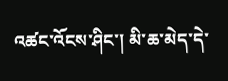འཚང་འོངས་ཤིང་། མི་ཆ་མེད་དེ་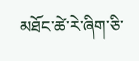མཐོང་ཚེ་རེ་ཞིག་ཅི་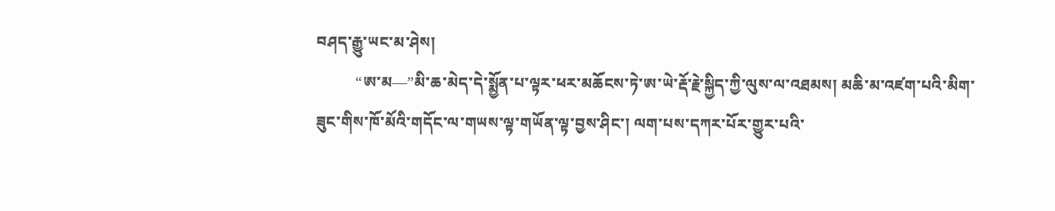བཤད་རྒྱུ་ཡང་མ་ཤེས།
          “ཨ་མ—”མི་ཆ་མེད་དེ་སྨྱོན་པ་ལྟར་ཕར་མཆོངས་ཏེ་ཨ་ཡེ་རྡོ་རྗེ་སྐྱིད་ཀྱི་ལུས་ལ་འཐམས། མཆི་མ་འཛག་པའི་མིག་ཟུང་གིས་ཁོ་མོའི་གདོང་ལ་གཡས་ལྟ་གཡོན་ལྟ་བྱས་ཤིང་། ལག་པས་དཀར་པོར་གྱུར་པའི་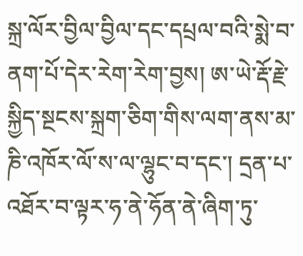སྐྲ་ལོར་བྱིལ་བྱིལ་དང་དཔྲལ་བའི་སྨེ་བ་ནག་པོ་དེར་རེག་རེག་བྱས། ཨ་ཡེ་རྡོ་རྗེ་སྐྱིད་སྔངས་སྐྲག་ཅིག་གིས་ལག་ནས་མ་ཎི་འཁོར་ལོ་ས་ལ་ལྷུང་བ་དང་། དྲན་པ་འཐོར་བ་ལྟར་ཧ་ནེ་ཧོན་ནེ་ཞིག་ཏུ་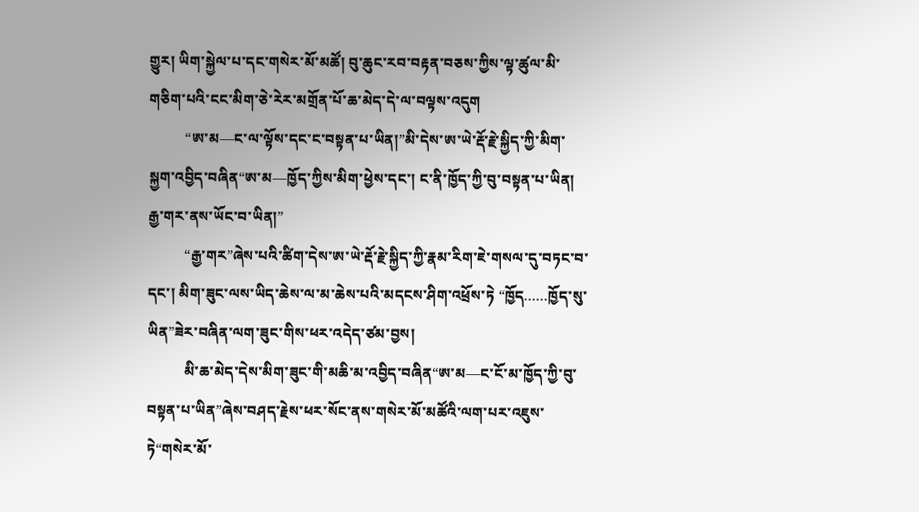གྱུར། ཡིག་སྐྱེལ་པ་དང་གསེར་མོ་མཚོ། བུ་ཆུང་རབ་བརྟན་བཅས་ཀྱིས་ལྟ་ཚུལ་མི་གཅིག་པའི་ངང་མིག་ཅེ་རེར་མགྲོན་པོ་ཆ་མེད་དེ་ལ་བལྟས་འདུག
          “ཨ་མ—ང་ལ་ལྟོས་དང་ང་བསྟན་པ་ཡིན།”མི་དེས་ཨ་ཡེ་རྡོ་རྗེ་སྐྱིད་ཀྱི་མིག་སྐྱག་འབྱིད་བཞིན“ཨ་མ—ཁྱོད་ཀྱིས་མིག་ཕྱེས་དང་། ང་ནི་ཁྱོད་ཀྱི་བུ་བསྟན་པ་ཡིན། རྒྱ་གར་ནས་ཡོང་བ་ཡིན།”
          “རྒྱ་གར”ཞེས་པའི་ཚིག་དེས་ཨ་ཡེ་རྡོ་རྗེ་སྐྱིད་ཀྱི་རྣམ་རིག་ཇེ་གསལ་དུ་བཏང་བ་དང་། མིག་ཟུང་ལས་ཡིད་ཆེས་ལ་མ་ཆེས་པའི་མདངས་ཤིག་འཕྲོས་ཏེ “ཁྱོད……ཁྱོད་སུ་ཡིན”ཟེར་བཞིན་ལག་ཟུང་གིས་ཕར་འདེད་ཙམ་བྱས།
          མི་ཆ་མེད་དེས་མིག་ཟུང་གི་མཆི་མ་འབྱིད་བཞིན“ཨ་མ—ང་ངོ་མ་ཁྱོད་ཀྱི་བུ་བསྟན་པ་ཡིན”ཞེས་བཤད་རྗེས་ཕར་སོང་ནས་གསེར་མོ་མཚོའི་ལག་པར་འཇུས་ཏེ“གསེར་མོ་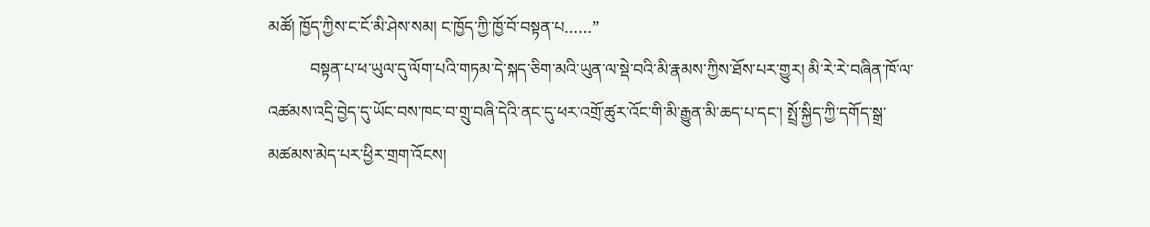མཚོ། ཁྱོད་ཀྱིས་ང་ངོ་མི་ཤེས་སམ། ང་ཁྱོད་ཀྱི་ཁྱོ་བོ་བསྟན་པ……”
          བསྟན་པ་ཕ་ཡུལ་དུ་ལོག་པའི་གཏམ་དེ་སྐད་ཅིག་མའི་ཡུན་ལ་སྡེ་བའི་མི་རྣམས་ཀྱིས་ཐོས་པར་གྱུར། མི་རེ་རེ་བཞིན་ཁོ་ལ་འཚམས་འདྲི་བྱེད་དུ་ཡོང་བས་ཁང་བ་གྲུ་བཞི་དེའི་ནང་དུ་ཕར་འགྲོ་ཚུར་འོང་གི་མི་རྒྱུན་མི་ཆད་པ་དང་། སྤྲོ་སྐྱིད་ཀྱི་དགོད་སྒྲ་མཚམས་མེད་པར་ཕྱིར་གྲག་འོངས།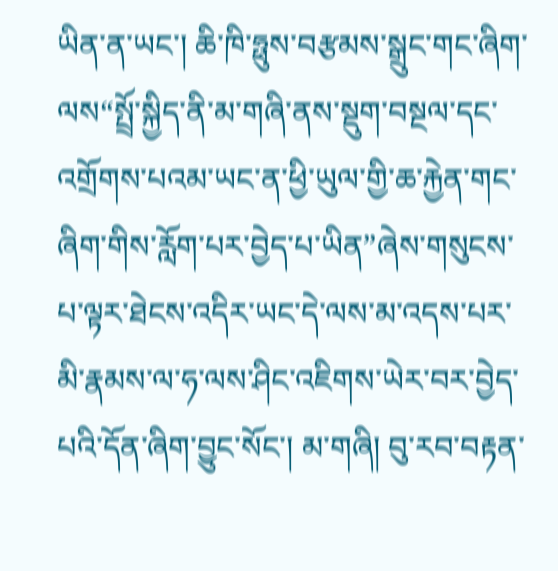ཡིན་ན་ཡང་། ཆི་ཁི་ཧྥུས་བརྩམས་སྒྲུང་གང་ཞིག་ལས“སྤྲོ་སྐྱིད་ནི་མ་གཞི་ནས་སྡུག་བསྔལ་དང་འགྲོགས་པའམ་ཡང་ན་ཕྱི་ཡུལ་གྱི་ཆ་རྐྱེན་གང་ཞིག་གིས་རློག་པར་བྱེད་པ་ཡིན”ཞེས་གསུངས་པ་ལྟར་ཐེངས་འདིར་ཡང་དེ་ལས་མ་འདས་པར་མི་རྣམས་ལ་ཧ་ལས་ཤིང་འཇིགས་ཡེར་བར་བྱེད་པའི་དོན་ཞིག་བྱུང་སོང་། མ་གཞི། བུ་རབ་བརྟན་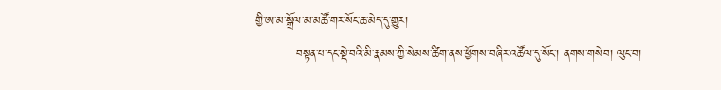གྱི་ཨ་མ་སྒྲོལ་མ་མཚོ་གར་སོང་ཆ་མེད་དུ་གྱུར།
          བསྟན་པ་དང་སྡེ་བའི་མི་རྣམས་ཀྱི་སེམས་ཚིག་ནས་ཕྱོགས་བཞིར་འཚོལ་དུ་སོང་། ནགས་གསེབ། ལུང་བ།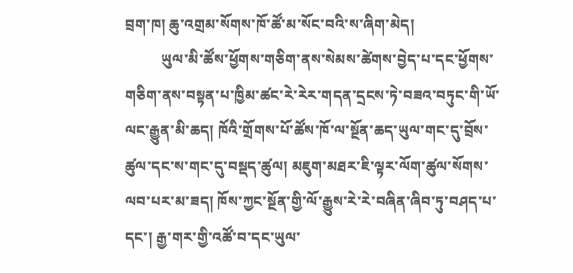བྲག་ཁ། ཆུ་འགྲམ་སོགས་ཁོ་ཚོ་མ་སོང་བའི་ས་ཞིག་མེད།
          ཡུལ་མི་ཚོས་ཕྱོགས་གཅིག་ནས་སེམས་ཚེགས་བྱེད་པ་དང་ཕྱོགས་གཅིག་ནས་བསྟན་པ་ཁྱིམ་ཚང་རེ་རེར་གདན་དྲངས་ཏེ་བཟའ་བཏུང་གི་ཡོ་ལང་རྒྱུན་མི་ཆད། ཁོའི་གྲོགས་པོ་ཚོས་ཁོ་ལ་སྔོན་ཆད་ཡུལ་གང་དུ་བྲོས་ཚུལ་དང་ས་གང་དུ་བསྡད་ཚུལ། མཇུག་མཐར་ཇི་ལྟར་ལོག་ཚུལ་སོགས་ལབ་པར་མ་ཟད། ཁོས་ཀྱང་སྔོན་གྱི་ལོ་རྒྱུས་རེ་རེ་བཞིན་ཞིབ་ཏུ་བཤད་པ་དང་། རྒྱ་གར་གྱི་འཚོ་བ་དང་ཡུལ་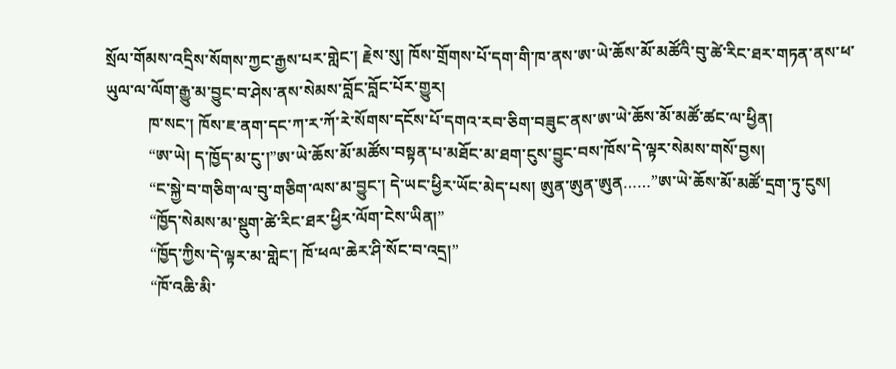སྲོལ་གོམས་འདྲིས་སོགས་ཀྱང་རྒྱས་པར་གླེང་། རྗེས་སུ། ཁོས་གྲོགས་པོ་དག་གི་ཁ་ནས་ཨ་ཡེ་ཆོས་མོ་མཚོའི་བུ་ཚེ་རིང་ཐར་གཏན་ནས་ཕ་ཡུལ་ལ་ལོག་རྒྱུ་མ་བྱུང་བ་ཤེས་ནས་སེམས་བློང་བློང་པོར་གྱུར།
          ཁ་སང་། ཁོས་ཇ་ནག་དང་ཀ་ར་ཀོ་རེ་སོགས་དངོས་པོ་དགའ་རབ་ཅིག་བཟུང་ནས་ཨ་ཡེ་ཆོས་མོ་མཚོ་ཚང་ལ་ཕྱིན།
          “ཨ་ཡེ། ད་ཁྱོད་མ་ངུ་།”ཨ་ཡེ་ཆོས་མོ་མཚོས་བསྟན་པ་མཐོང་མ་ཐག་ངུས་བྱུང་བས་ཁོས་དེ་ལྟར་སེམས་གསོ་བྱས།
          “ང་སྐྱེ་བ་གཅིག་ལ་བུ་གཅིག་ལས་མ་བྱུང་། དེ་ཡང་ཕྱིར་ཡོང་མེད་པས། ཨུན་ཨུན་ཨུན……”ཨ་ཡེ་ཆོས་མོ་མཚོ་དྲག་ཏུ་ངུས།
          “ཁྱོད་སེམས་མ་སྡུག་ཚེ་རིང་ཐར་ཕྱིར་ལོག་ངེས་ཡིན།”
          “ཁྱོད་ཀྱིས་དེ་ལྟར་མ་གླེང་། ཁོ་ཕལ་ཆེར་ཤི་སོང་བ་འདྲ།”
          “ཁོ་འཆི་མི་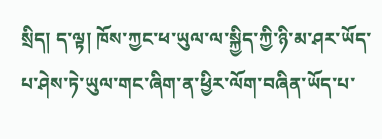སྲིད། ད་ལྟ། ཁོས་ཀྱང་ཕ་ཡུལ་ལ་སྐྱིད་ཀྱི་ཉི་མ་ཤར་ཡོད་པ་ཤེས་ཏེ་ཡུལ་གང་ཞིག་ན་ཕྱིར་ལོག་བཞིན་ཡོད་པ་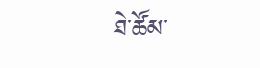ཐེ་ཚོམ་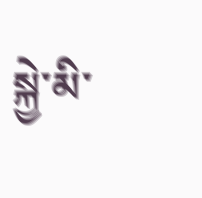སྐྱེ་མི་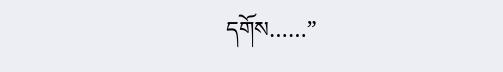དགོས……”